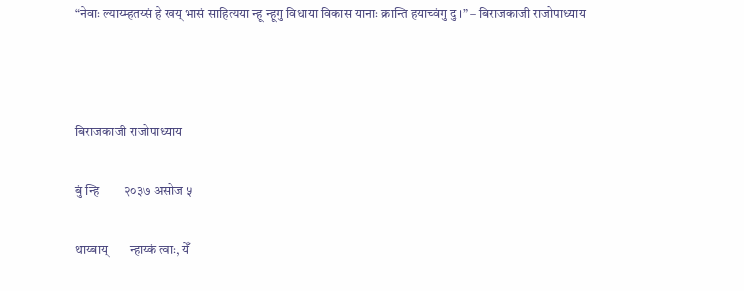“नेवाः ल्याय्म्हतय्सं हे खय् भासं साहित्यया न्हू न्हूगु विधाया विकास यानाः क्रान्ति हयाच्वंगु दु ।” – बिराजकाजी राजोपाध्याय



बिराजकाजी राजोपाध्याय

बुं न्हि        २०३७ असोज ५

थाय्बाय्       न्हाय्कं त्वाः, येँ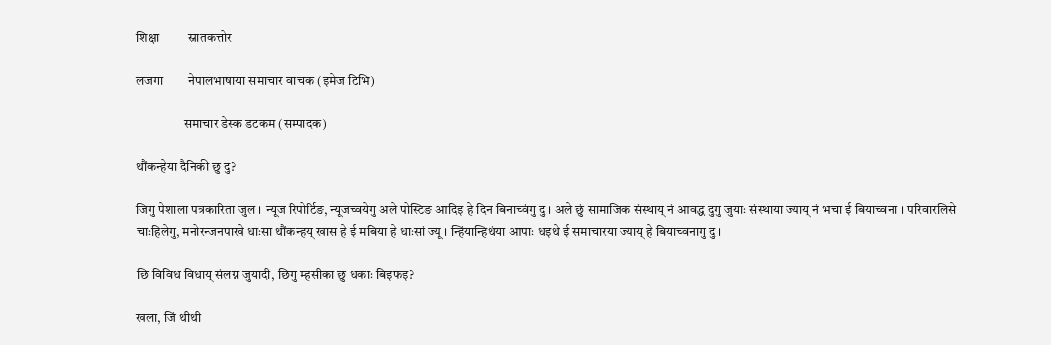शिक्षा         स्नातकत्तोर

लजगा        नेपालभाषाया समाचार वाचक (इमेज टिभि)

                  समाचार डेस्क डटकम (सम्पादक)

थौंकन्हेया दैनिकी छु दु?

जिगु पेशाला पत्रकारिता जुल । न्यूज रिपोर्टिङ, न्यूजच्वयेगु अले पोस्टिङ आदिइ हे दिन बिनाच्वंगु दु । अले छुं सामाजिक संस्थाय् नं आवद्ध दुगु जुयाः संस्थाया ज्याय् नं भचा ई बियाच्वना । परिवारलिसे चाःहिलेगु, मनोरन्जनपाखे धाःसा थौंकन्हय् खास हे ई मबिया हे धाःसां ज्यू । न्हिंयान्हिथंया आपाः धइथे ई समाचारया ज्याय् हे बियाच्वनागु दु ।

छि विविध विधाय् संलग्न जुयादी, छिगु म्हसीका छु धकाः बिइफइ?

खला, जिं थीथी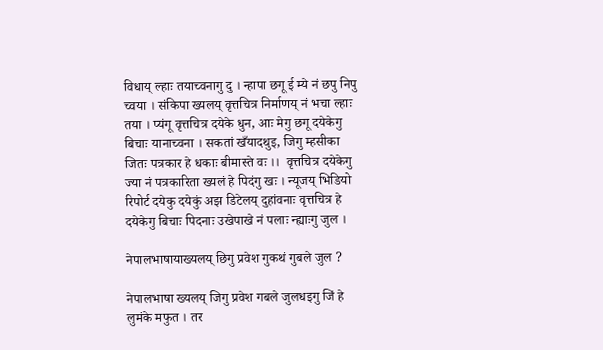विधाय् ल्हाः तयाच्वनागु दु । न्हापा छगू ई म्ये नं छपु निपु च्वया । संकिपा ख्यलय् वृत्तचित्र निर्माणय् नं भचा ल्हाः तया । प्यंगू वृत्तचित्र दयेके धुन, आः मेगु छगू दयेकेगु बिचाः यानाच्वना । सकतां खँयादथुइ, जिगु म्हसीका जितः पत्रकार हे धकाः बीमास्ते वः ।।  वृत्तचित्र दयेकेगु ज्या नं पत्रकारिता ख्यलं हे पिदंगु खः । न्यूजय् भिडियो रिपोर्ट दयेकु दयेकुं अझ डिटेलय् दुहांवनाः वृत्तचित्र हे दयेकेगु बिचाः पिदनाः उखेपाखे नं पलाः न्ह्याःगु जुल ।

नेपालभाषायाख्यलय् छिगु प्रवेश गुकथं गुबले जुल ?

नेपालभाषा ख्यलय् जिगु प्रवेश गबले जुलधइगु जिं हे लुमंके मफुत । तर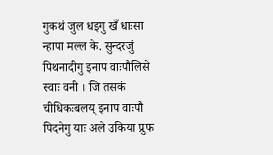गुकथं जुल धइगु खँ धाःसा न्हापा मल्ल के. सुन्दरजुं पिथनादीगु इनाप वाःपौलिसे स्वाः वनी । जि तसकं चीधिकःबलय् इनाप वाःपौ पिदनेगु याः अले उकिया प्रुफ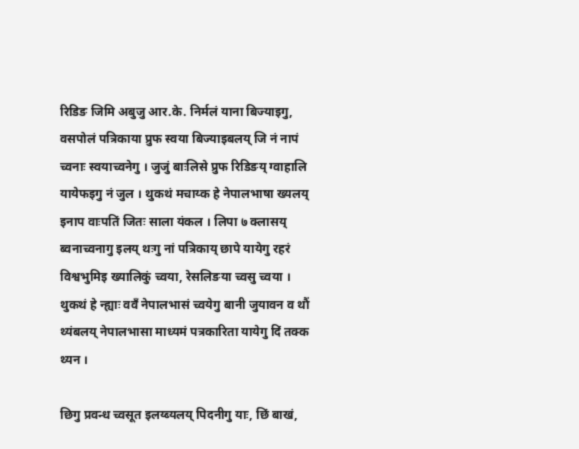रिडिङ जिमि अबुजु आर.के. निर्मलं याना बिज्याइगु, वसपोलं पत्रिकाया प्रुफ स्वया बिज्याइबलय् जि नं नापं च्वनाः स्वयाच्वनेगु । जुजुं बाःलिसे प्रुफ रिडिङय् ग्वाहालि यायेफइगु नं जुल । थुकथं मचाय्क हे नेपालभाषा ख्यलय् इनाप वाःपतिं जितः साला यंकल । लिपा ७ क्लासय् ब्वनाच्वनागु इलय् थःगु नां पत्रिकाय् छापे यायेगु रहरं विश्वभुमिइ ख्यालिकुं च्वया, रेसलिङया च्वसु च्वया । थुकथं हे न्ह्याः ववँ नेपालभासं च्वयेगु बानी जुयावन व थौं थ्यंबलय् नेपालभासा माध्यमं पत्रकारिता यायेगु दिं तक्क थ्यन ।

छिगु प्रवन्ध च्वसूत इलय्ब्यलय् पिदनीगु याः, छिं बाखं,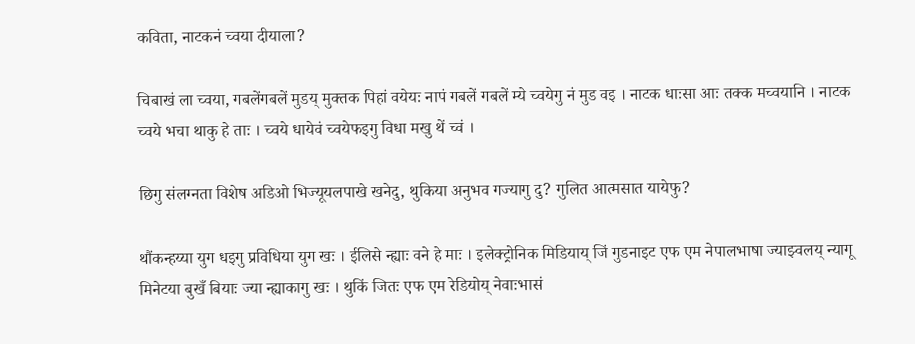कविता, नाटकनं च्वया दीयाला?

चिबाखं ला च्वया, गबलेंगबलें मुडय् मुक्तक पिहां वयेयः नापं गबलें गबलें म्ये च्वयेगु नं मुड वइ । नाटक धाःसा आः तक्क मच्वयानि । नाटक च्वये भचा थाकु हे ताः । च्वये धायेवं च्वयेफइगु विधा मखु थें च्वं ।

छिगु संलग्नता विशेष अडिओ भिज्यूयलपाखे खनेदु, थुकिया अनुभव गज्यागु दु? गुलित आत्मसात यायेफु?

थौंकन्हय्या युग धइगु प्रविधिया युग खः । ईलिसे न्ह्याः वने हे माः । इलेक्ट्रोनिक मिडियाय् जिं गुडनाइट एफ एम नेपालभाषा ज्याझ्वलय् न्यागू मिनेटया बुखँ बियाः ज्या न्ह्याकागु खः । थुकिं जितः एफ एम रेडियोय् नेवाःभासं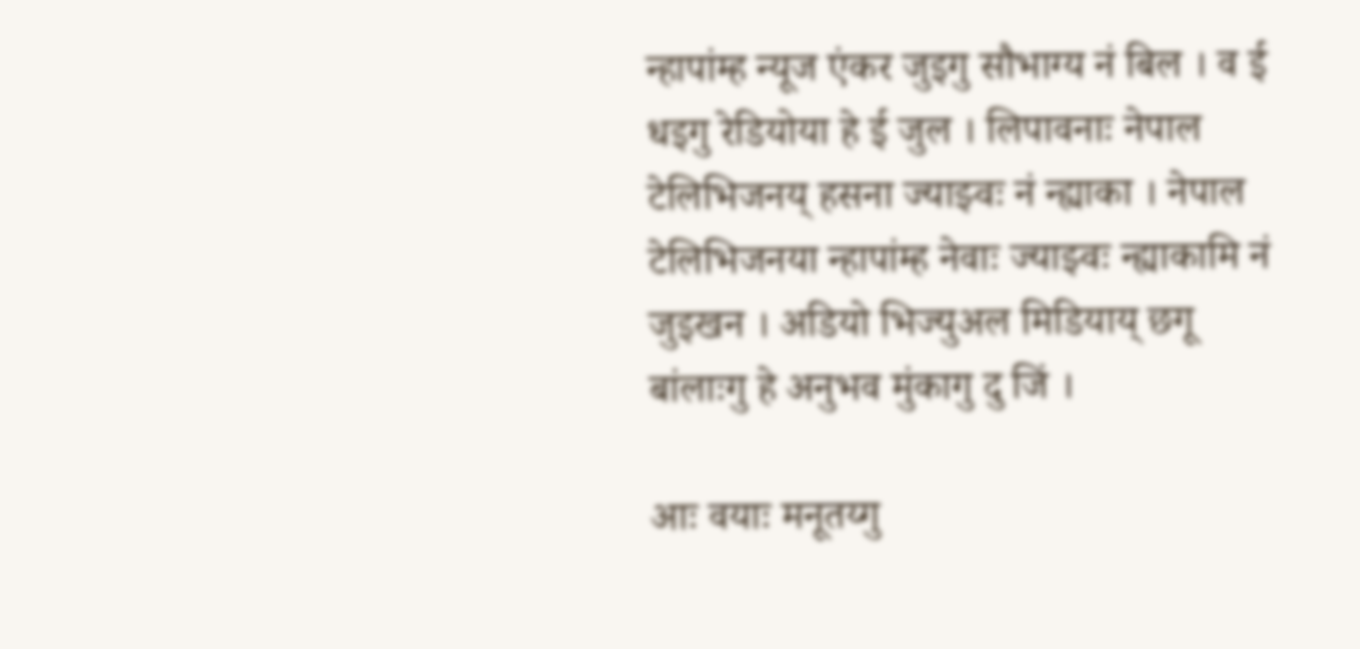न्हापांम्ह न्यूज एंकर जुइगु सौभाग्य नं बिल । व ई धइगु रेडियोया हे ई जुल । लिपावनाः नेपाल टेलिभिजनय् हसना ज्याझ्वः नं न्ह्याका । नेपाल टेलिभिजनया न्हापांम्ह नेवाः ज्याझ्वः न्ह्याकामि नं जुइखन । अडियो भिज्युअल मिडियाय् छगू बांलाःगु हे अनुभव मुंकागु दु जिं ।

आः वयाः मनूतय्गु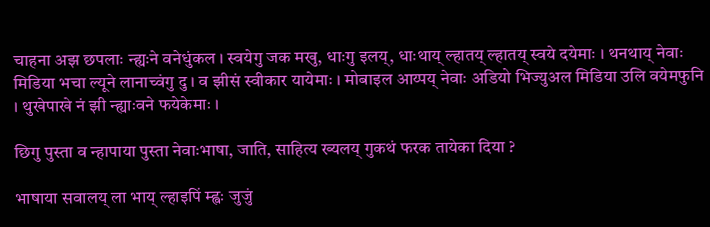चाहना अझ छपलाः न्ह्यःने वनेधुंकल । स्वयेगु जक मखु, धाःगु इलय्, धाःथाय् ल्हातय् ल्हातय् स्वये दयेमाः । थनथाय् नेवाः मिडिया भचा ल्यूने लानाच्वंगु दु । व झीसं स्वीकार यायेमाः । मोबाइल आय्पय् नेवाः अडियो भिज्युअल मिडिया उलि वयेमफुनि । थुखेपाखे नं झी न्ह्याःवने फयेकेमाः ।

छिगु पुस्ता व न्हापाया पुस्ता नेवाःभाषा, जाति, साहित्य ख्यलय् गुकथं फरक तायेका दिया ?

भाषाया सवालय् ला भाय् ल्हाइपिं म्ह्वः जुजुं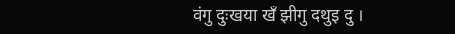वंगु दुःखया खँ झीगु दथुइ दु ।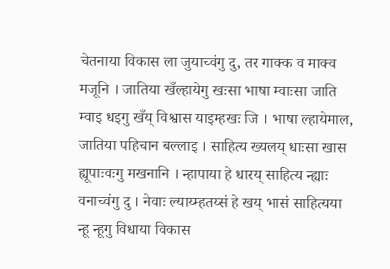चेतनाया विकास ला जुयाच्वंगु दु, तर गाक्क व माक्व मजूनि । जातिया खँल्हायेगु खःसा भाषा म्वाःसा जाति म्वाइ धइगु खँय् विश्वास याइम्हखः जि । भाषा ल्हायेमाल, जातिया पहिचान बल्लाइ । साहित्य ख्यलय् धाःसा खास ह्यूपाःवःगु मखनानि । न्हापाया हे धारय् साहित्य न्ह्याः वनाच्वंगु दु । नेवाः ल्याय्म्हतय्सं हे खय् भासं साहित्यया न्हू न्हूगु विधाया विकास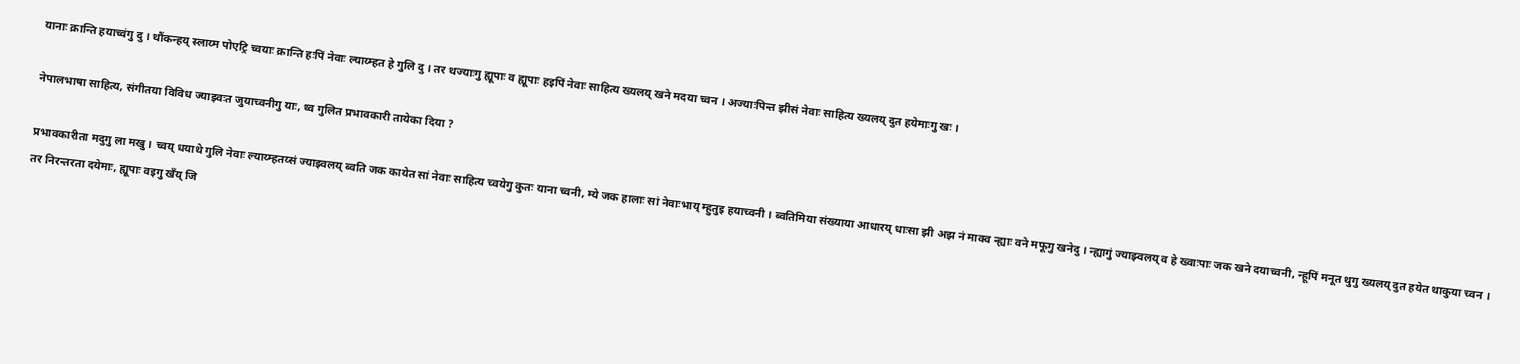यानाः क्रान्ति हयाच्वंगु दु । थौंकन्हय् स्लाय्म पोएट्रि च्वयाः क्रान्ति हःपिं नेवाः ल्याय्म्हत हे गुलि दु । तर थज्याःगु ह्यूपाः व ह्यूपाः हइपिं नेवाः साहित्य ख्यलय् खने मदया च्वन । अज्याःपिन्त झीसं नेवाः साहित्य ख्यलय् दुत हयेमाःगु खः ।

नेपालभाषा साहित्य, संगीतया विविध ज्याझ्वःत जुयाच्वनीगु याः, थ्व गुलित प्रभावकारी तायेका दिया ?

प्रभावकारीता मदुगु ला मखु । च्वय् धयाथे गुलि नेवाः ल्याय्म्हतय्सं ज्याझ्वलय् ब्वति जक कायेत सां नेवाः साहित्य च्वयेगु कुतः याना च्वनी, म्ये जक हालाः सां नेवाःभाय् म्हुतुइ हयाच्वनी । ब्वतिमिया संख्याया आधारय् धाःसा झी अझ नं माक्व न्ह्याः वने मफूगु खनेदु । न्ह्यागुं ज्याझ्वलय् व हे ख्वाःपाः जक खने दयाच्वनी, न्हूपिं मनूत थुगु ख्यलय् दुत हयेत थाकुया च्वन । तर निरन्तरता दयेमाः, ह्यूपाः वइगु खँय् जि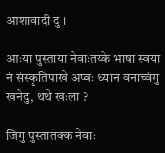आशावादी दु ।

आःया पुस्ताया नेवाःतय्के भाषा स्वया नं संस्कृतिपाखे अप्वः ध्यान वनाच्वंगु खनेदु, थथे खःला ?

जिगु पुस्तातक्क नेवाः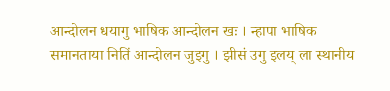आन्दोलन धयागु भाषिक आन्दोलन खः । न्हापा भाषिक समानताया नितिं आन्दोलन जुइगु । झीसं उगु इलय् ला स्थानीय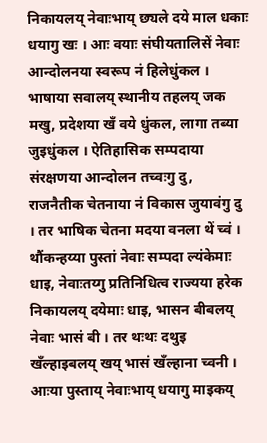निकायलय् नेवाःभाय् छ्यले दये माल धकाः धयागु खः । आः वयाः संघीयतालिसें नेवाः आन्दोलनया स्वरूप नं हिलेधुंकल । भाषाया सवालय् स्थानीय तहलय् जक मखु, प्रदेशया खँ वये धुंकल, लागा तब्या जुइधुंकल । ऐतिहासिक सम्पदाया संरक्षणया आन्दोलन तच्वःगु दु, राजनैतीक चेतनाया नं विकास जुयावंगु दु । तर भाषिक चेतना मदया वनला थें च्वं । थौंकन्हय्या पुस्तां नेवाः सम्पदा ल्यंकेमाः धाइ, नेवाःतय्गु प्रतिनिधित्व राज्यया हरेक निकायलय् दयेमाः धाइ, भासन बीबलय् नेवाः भासं बी । तर थःथः दथुइ खँल्हाइबलय् खय् भासं खँल्हाना च्वनी । आःया पुस्ताय् नेवाःभाय् धयागु माइकय्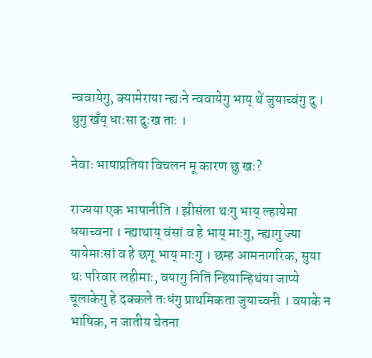न्ववायेगु, क्यामेराया न्ह्यःने न्ववायेगु भाय् थें जुयाच्वंगु दु । थुगु खँय् धाःसा दुःख ताः ।

नेवाः भाषाप्रतिया विचलन मू कारण छु खः?

राज्यया एक भाषानीति । झीसंला थःगु भाय् ल्हायेमा धयाच्वना । न्ह्याथाय् वंसां व हे भाय् माःगु, न्ह्यागु ज्या यायेमाःसां व हे छगू भाय् माःगु । छम्ह आमनागरिक, सुया थः परिवार लहीमाः, वयागु नितिं न्हियान्हिथंया जाप्ये चूलाकेगु हे दक्कले तःधंगु प्राथमिकता जुयाच्वनी । वयाके न भाषिक, न जातीय चेतना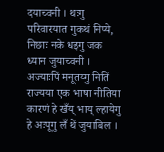दयाच्वनी । थःगु परिवारयात गुकथं निप्ये, निछाः नके धइगु जक ध्यान जुयाच्वनी । अज्याःपिं मनूतय्गु नितिं राज्यया एक भाषा नीतिया कारणं हे खँय् भाय् ल्हायेगु हे अःपूगु लँ थें जुयाबिल ।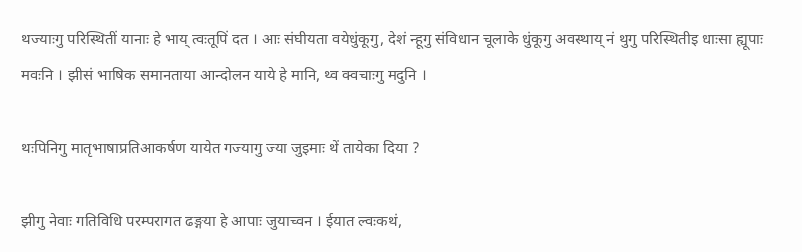थज्याःगु परिस्थितीं यानाः हे भाय् त्वःतूपिं दत । आः संघीयता वयेधुंकूगु, देशं न्हूगु संविधान चूलाके धुंकूगु अवस्थाय् नं थुगु परिस्थितीइ धाःसा ह्यूपाः मवःनि । झीसं भाषिक समानताया आन्दोलन याये हे मानि, थ्व क्वचाःगु मदुनि ।

थःपिनिगु मातृभाषाप्रतिआकर्षण यायेत गज्यागु ज्या जुइमाः थें तायेका दिया ?

झीगु नेवाः गतिविधि परम्परागत ढङ्गया हे आपाः जुयाच्वन । ईयात ल्वःकथं,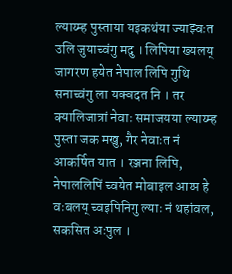ल्याय्म्ह पुस्ताया यइकथंया ज्याझ्वःत उलि जुयाच्वंगु मदु । लिपिया ख्यलय् जागरण हयेत नेपाल लिपि गुथि सनाच्वंगु ला यक्वदत नि । तर क्यालिजात्रां नेवाः समाजयया ल्याय्म्ह पुस्ता जक मखु, गैर नेवाःत नं आकर्षित यात । रञ्जना लिपि, नेपाललिपिं च्वयेत मोबाइल आय्प हे वःबलय् च्वइपिनिगु ल्याः नं थहांवल, सकसित अःपुल ।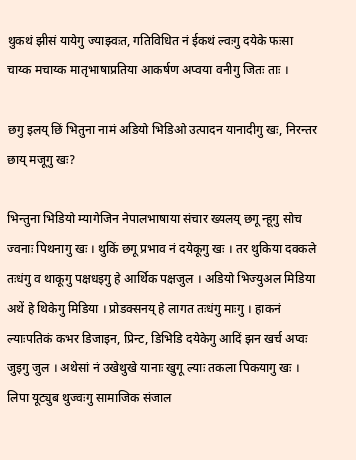थुकथं झीसं यायेगु ज्याझ्वःत, गतिविधित नं ईकथं ल्वःगु दयेके फःसा चाय्क मचाय्क मातृभाषाप्रतिया आकर्षण अप्वया वनीगु जितः ताः ।

छगु इलय् छिं भितुना नामं अडियो भिडिओ उत्पादन यानादीगु खः, निरन्तर छाय् मजूगु खः?

भिन्तुना भिडियो म्यागेजिन नेपालभाषाया संचार ख्यलय् छगू न्हूगु सोच ज्वनाः पिथनागु खः । थुकिं छगू प्रभाव नं दयेकूगु खः । तर थुकिया दक्कले तःधंगु व थाकूगु पक्षधइगु हे आर्थिक पक्षजुल । अडियो भिज्युअल मिडिया अथें हे थिकेगु मिडिया । प्रोडक्सनय् हे लागत तःधंगु माःगु । हाकनं ल्याःपतिकं कभर डिजाइन, प्रिन्ट, डिभिडि दयेकेगु आदिं झन खर्च अप्वः जुइगु जुल । अथेसां नं उखेथुखे यानाः खुगू ल्याः तकला पिकयागु खः । लिपा यूट्युब थुज्वःगु सामाजिक संजाल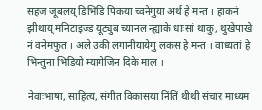सहज जूबलय् डिभिडि पिकया च्वनेगुया अर्थ हे मन्त । हाकनं झीथाय् मनिटाइज्ड यूट्युब च्यानल न्ह्याके धाःसां थाकु, थुखेपाखे नं वनेमफुत । अले उकी लगानीयायेगु लकस हे मन्त । वाध्यतां हे भिन्तुना भिडियो म्यागेजिन दिके माल ।

नेवाःभाषा, साहित्य, संगीत विकासया निंतिं थीथी संचार माध्यम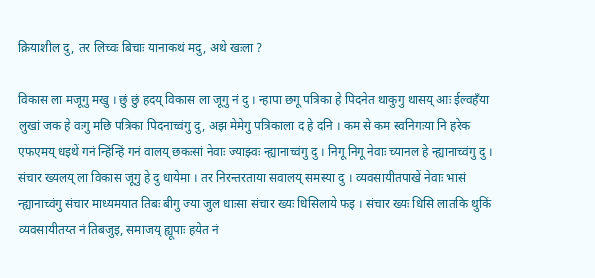क्रियाशील दु, तर लिच्वः बिचाः यानाकथं मदु, अथे खःला ?

विकास ला मजूगु मखु । छुं छुं हदय् विकास ला जूगु नं दु । न्हापा छगू पत्रिका हे पिदनेत थाकुगु थासय् आः ईल्वहँया लुखां जक हे वःगु मछि पत्रिका पिदनाच्वंगु दु, अझ मेमेगु पत्रिकाला द हे दनि । कम से कम स्वनिगःया नि हरेक एफएमय् धइथें गनं न्हिंन्हिं गनं वालय् छकःसां नेवाः ज्याझ्वः न्ह्यानाच्वंगु दु । निगू निगू नेवाः च्यानल हे न्ह्यानाच्वंगु दु । संचार ख्यलय् ला विकास जूगु हे दु धायेमा । तर निरन्तरताया सवालय् समस्या दु । व्यवसायीतपाखें नेवाः भासं न्ह्यानाच्वंगु संचार माध्यमयात तिबः बीगु ज्या जुल धाःसा संचार ख्यः धिसिलाये फइ । संचार ख्यः धिसि लातकि थुकिं व्यवसायीतय्त नं तिबजुइ, समाजय् ह्यूपाः हयेत नं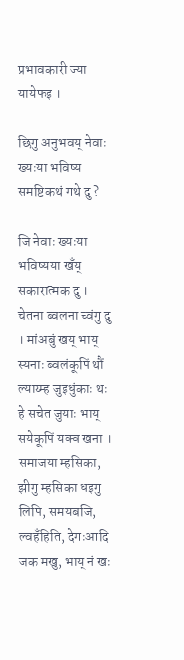प्रभावकारी ज्या यायेफइ ।

छिगु अनुभवय् नेवाः ख्यःया भविष्य समष्टिकथं गथे दु ?

जि नेवाः ख्यःया भविष्यया खँय् सकारात्मक दु । चेतना ब्वलना च्वंगु दु । मांअबुं खय् भाय् स्यनाः ब्वलंकूपिं थौं ल्याय्म्ह जुइधुंकाः थः हे सचेत जुयाः भाय् सयेकूपिं यक्व खना । समाजया म्हसिका, झीगु म्हसिका धइगु लिपि, समयबजि, ल्वहँहिति, देगःआदि जक मखु, भाय् नं खः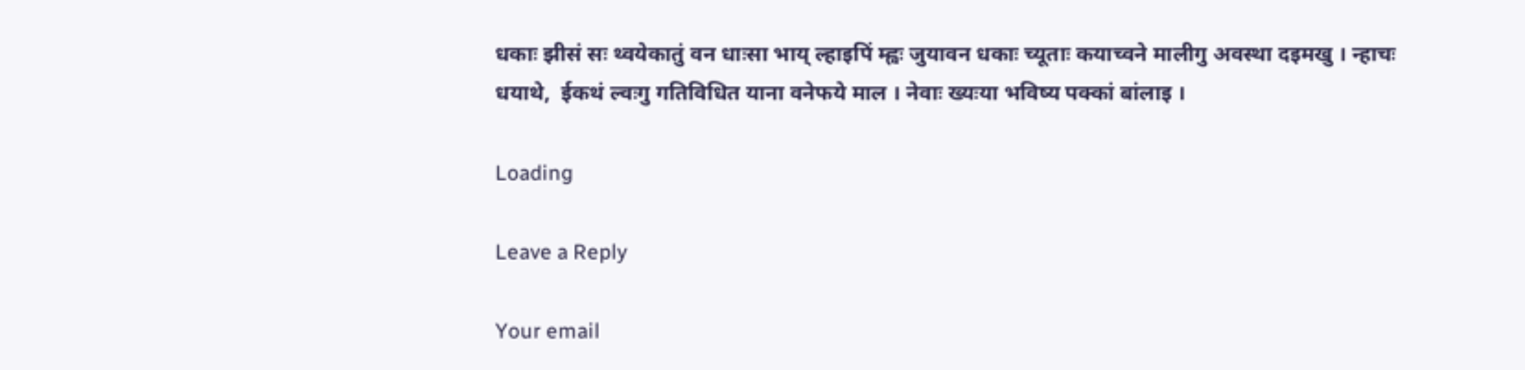धकाः झीसं सः थ्वयेकातुं वन धाःसा भाय् ल्हाइपिं म्ह्वः जुयावन धकाः च्यूताः कयाच्वने मालीगु अवस्था दइमखु । न्हाचः धयाथे,  ईकथं ल्वःगु गतिविधित याना वनेफये माल । नेवाः ख्यःया भविष्य पक्कां बांलाइ ।

Loading

Leave a Reply

Your email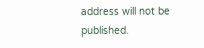address will not be published.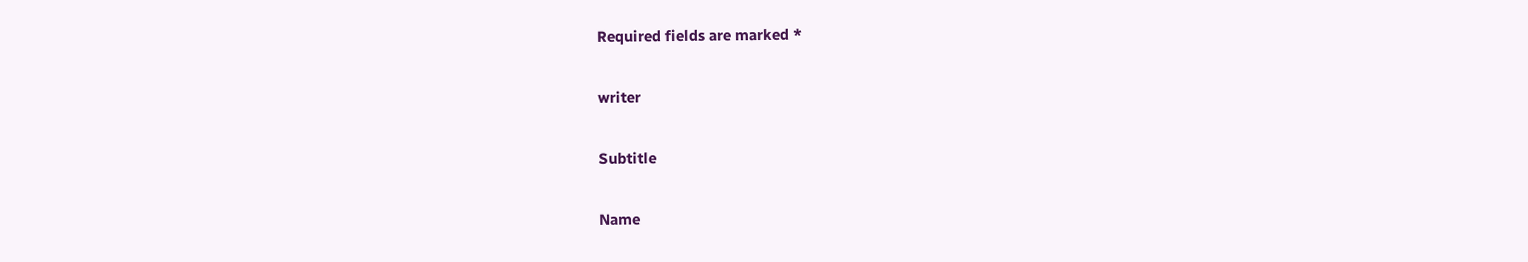Required fields are marked *

writer

Subtitle

Name